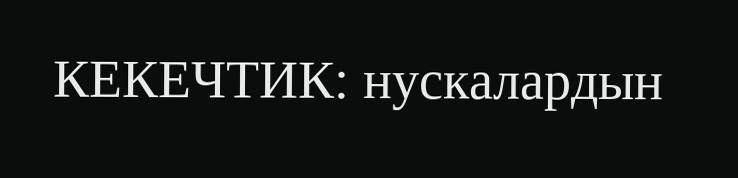КЕКЕЧТИК: нускалардын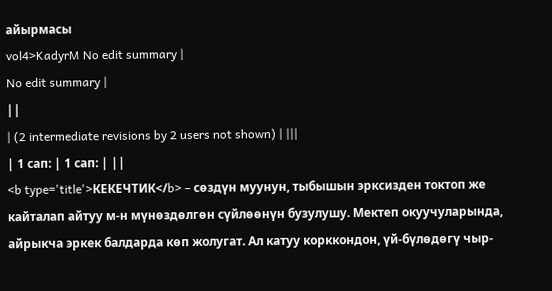айырмасы
vol4>KadyrM No edit summary |
No edit summary |
||
| (2 intermediate revisions by 2 users not shown) | |||
| 1 сап: | 1 сап: | ||
<b type='title'>КЕКЕЧТИК</b> – сөздүн муунун, тыбышын эрксизден токтоп же кайталап айтуу м-н мүнөздөлгөн сүйлөөнүн бузулушу. Мектеп окуучуларында, айрыкча эркек балдарда көп жолугат. Ал катуу корккондон, үй-бүлөдөгү чыр-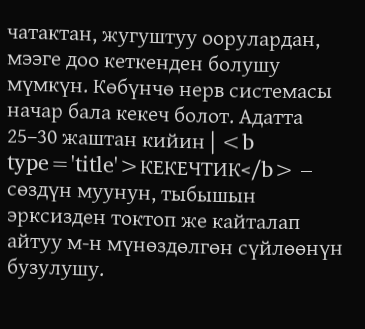чатактан, жугуштуу оорулардан, мээге доо кеткенден болушу мүмкүн. Көбүнчө нерв системасы начар бала кекеч болот. Адатта 25–30 жаштан кийин | <b type='title'>КЕКЕЧТИК</b> – сөздүн муунун, тыбышын эрксизден токтоп же кайталап айтуу м-н мүнөздөлгөн сүйлөөнүн бузулушу.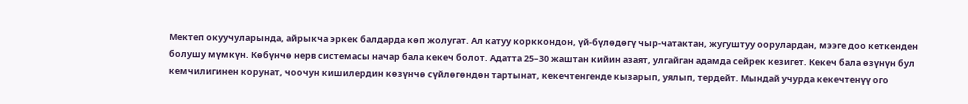Мектеп окуучуларында, айрыкча эркек балдарда көп жолугат. Ал катуу корккондон, үй-бүлөдөгү чыр-чатактан, жугуштуу оорулардан, мээге доо кеткенден болушу мүмкүн. Көбүнчө нерв системасы начар бала кекеч болот. Адатта 25–30 жаштан кийин азаят, улгайган адамда сейрек кезигет. Кекеч бала өзүнүн бул кемчилигинен корунат, чоочун кишилердин көзүнчө сүйлөгөндөн тартынат, кекечтенгенде кызарып, уялып, тердейт. Мындай учурда кекечтенүү ого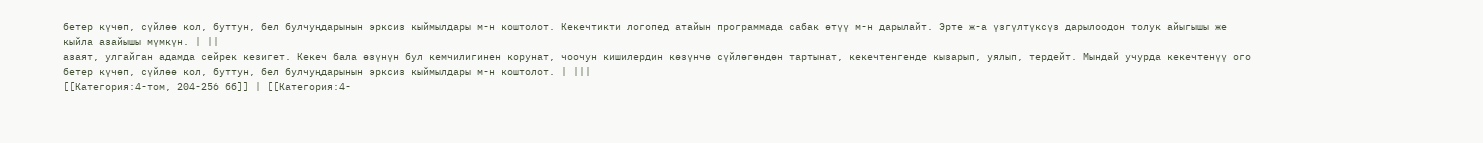бетер күчөп, сүйлөө кол, буттун, бел булчуңдарынын эрксиз кыймылдары м-н коштолот. Кекечтикти логопед атайын программада сабак өтүү м-н дарылайт. Эрте ж-а үзгүлтүксүз дарылоодон толук айыгышы же кыйла азайышы мүмкүн. | ||
азаят, улгайган адамда сейрек кезигет. Кекеч бала өзүнүн бул кемчилигинен корунат, чоочун кишилердин көзүнчө сүйлөгөндөн тартынат, кекечтенгенде кызарып, уялып, тердейт. Мындай учурда кекечтенүү ого бетер күчөп, сүйлөө кол, буттун, бел булчуңдарынын эрксиз кыймылдары м-н коштолот. | |||
[[Категория:4-том, 204-256 бб]] | [[Категория:4-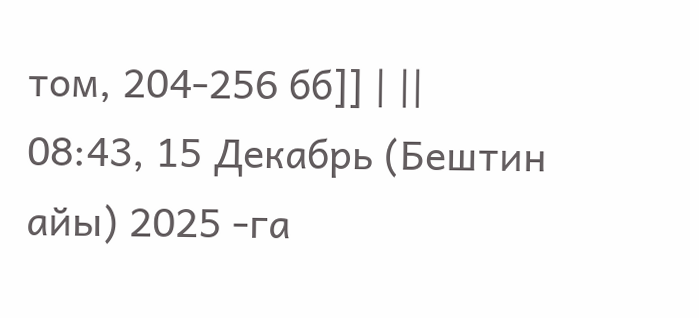том, 204-256 бб]] | ||
08:43, 15 Декабрь (Бештин айы) 2025 -га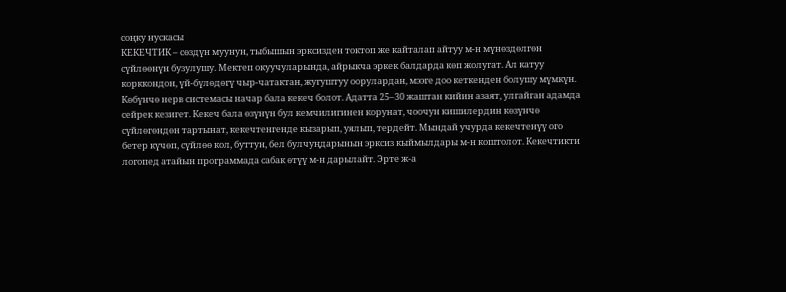соңку нускасы
КЕКЕЧТИК – сөздүн муунун, тыбышын эрксизден токтоп же кайталап айтуу м-н мүнөздөлгөн сүйлөөнүн бузулушу. Мектеп окуучуларында, айрыкча эркек балдарда көп жолугат. Ал катуу корккондон, үй-бүлөдөгү чыр-чатактан, жугуштуу оорулардан, мээге доо кеткенден болушу мүмкүн. Көбүнчө нерв системасы начар бала кекеч болот. Адатта 25–30 жаштан кийин азаят, улгайган адамда сейрек кезигет. Кекеч бала өзүнүн бул кемчилигинен корунат, чоочун кишилердин көзүнчө сүйлөгөндөн тартынат, кекечтенгенде кызарып, уялып, тердейт. Мындай учурда кекечтенүү ого бетер күчөп, сүйлөө кол, буттун, бел булчуңдарынын эрксиз кыймылдары м-н коштолот. Кекечтикти логопед атайын программада сабак өтүү м-н дарылайт. Эрте ж-а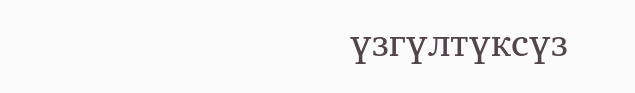үзгүлтүксүз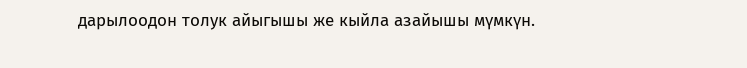дарылоодон толук айыгышы же кыйла азайышы мүмкүн.